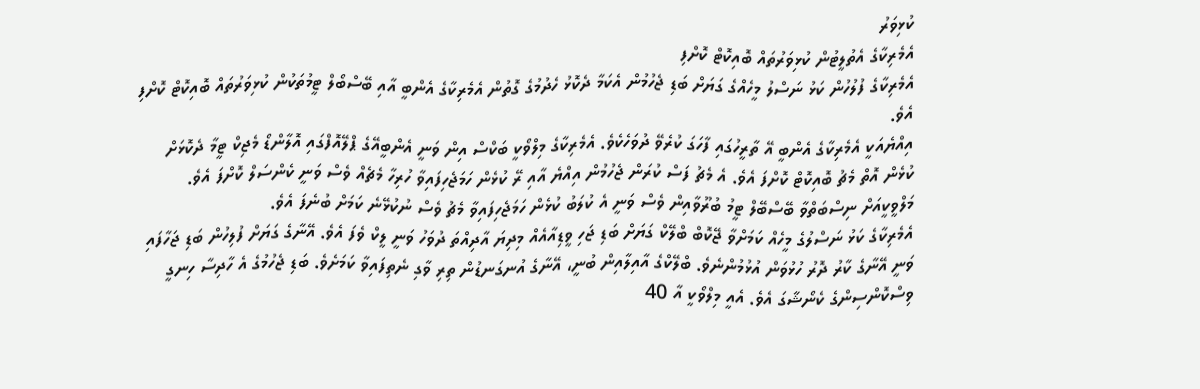ކުޅިވަރު
އެމެރިކާގެ އެތުލީޓުން ކުޅިވަރުތައް ބޮއިކޮޓް ކޮށްފި
އެމެރިކާގެ ފުލުހުން ކަޅު ނަސްލު މީހެއްގެ ގަޔަށް ބަޑި ޖެހުމުން އެކަމާ ދެކޮޅު ހެދުމުގެ ގޮތުން އެމެރިކާގެ އެންބީ އާއި ބޭސްބޯލް ޓީމުތަކުން ކުޅިވަރުތައް ބޮއިކޮޓް ކޮށްފި އެވެ.
އިއްޔެއަކީ އެމެރިކާގެ އެންބީ އޭ ތާރީހުގައި ފާހަގަ ކުރެވޭ ދުވަހެކެވެ. އެމެރިކާގެ މިލްވޯކީ ބަކްސް އިން ވަނީ އެންބީއޭގެ ޕްލޭއޮފްގައި އޮލާންޑޯ މެޖިކް ޓީމާ ދެކޮޅަށް ކުޅެން އޮތް މެޗު ބޮއިކޮޓް ކޮށްފަ އެވެ. އެ މެޗު ފަސް ކުރަން ޖެހުމުން އިއްޔެ އާއި ރޭ ކުޅެން ހަމަޖެހިފައިވާ ހުރިހާ މެޗެއް ވެސް ވަނީ ކެންސަލް ކޮށްފަ އެވެ.
މަލްވީކީއަށް ނިސްބަތްވާ ބޭސްބޭލް ޓީމު ބުރޫވާއިން ވެސް ވަނީ އެ ކުލަބު ކުޅެން ހަމަޖެހިފައިވާ މެޗު ވެސް ނުކުޅޭނެ ކަމަށް ބުނެފަ އެވެ.
އެމެރިކާގެ ކަޅު ނަސްލުގެ މީހެއް ކަމަށްވާ ޖޭކޮބް ބްލޭކް ގަޔަށް ބަޑި ޖަހި ވީޑިއާއެއް މިދިޔަ އާދިއްތަ ދުވަހު ވަނީ ލީކް ވެފަ އެވެ. އޭނާގެ ގަޔަށް ފުލިހުން ބަޑި ޖަހާފައި ވަނީ އޭނާގެ ކާރު ދޮރު ހުޅުވަން އުޅުމުންނެވެ. ބްލޭކްގެ އާއިލާއިން ބުނީ، އޭނާގެ އުނގަނޑުން ތިރި ވާގި ނެތިފައިވާ ކަމަށެވެ. ބަޑި ޖެހުމުގެ އެ ހާދިސާ ހިނގީ ވިސްކޮންސިންގެ ކެނޯޝާގަ އެވެ. އެއީ މިލްވޯކީ އާ 40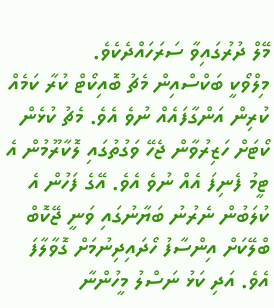މޭލް ދުރުގައިވާ ސަރަހައްދެކެވެ.
މިލްވޯކީ ބަކްސްއިން މެޗު ބޮއިކޯޓް ކުރާ ކަމެއް ކުރިން އަންގާފައެއް ނުވެ އެވެ. މެޗު ކުޅެން ކޯޓަށް ހަޒިރުވާން ޖެހޭ ވަގުތުގައި ލޮކާރޫމުން އެ ޓީމު ފެނިފަ އެއް ނުވެ އެވެ. އޭގެ ފަހުން އެ ކުލަބުން ނެރުނު ބަޔާނުގައި ވަނީ ޖޭކޮބް ބްލޭކަށް އިންސާފު ހޯދައިދިނުމަށް ގޮވާލާފަ އެވެ. އަދި ކަޅު ނަސްލު މީހުންނާ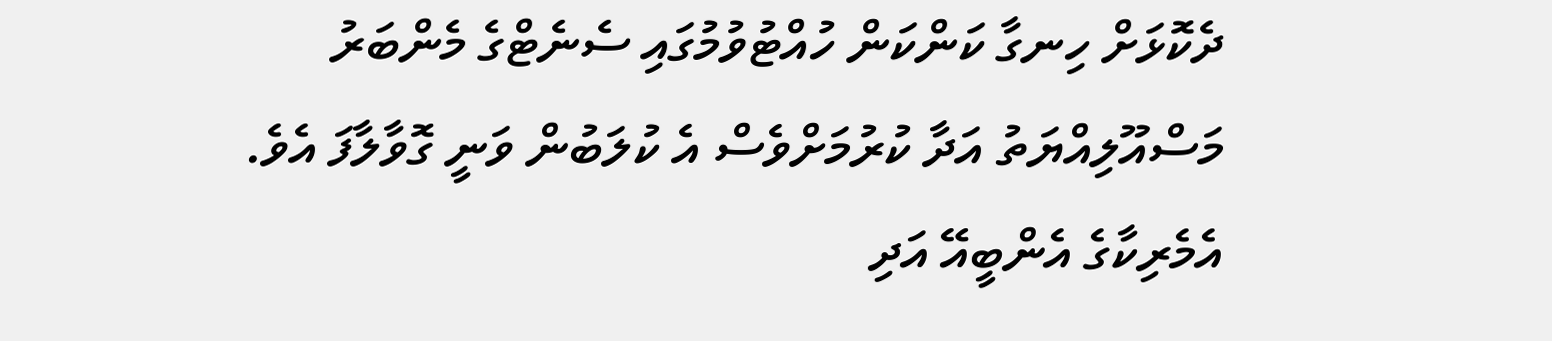ދެކޮޅަށް ހިނގާ ކަންކަން ހުއްޓުވުމުގައި ސެނެޓްގެ މެންބަރު މަސްއޫލިއްޔަތު އަދާ ކުރުމަށްވެސް އެ ކުލަބުން ވަނީ ގޮވާލާފަ އެވެ.
އެމެރިކާގެ އެންބީއޭ އަދި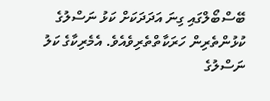ބޭސްބޯލްގައި ގިނަ އަދަދަކަށް ކަޅު ނަސްލުގެ ކުޅުންތެރިން ހަރަކާތްތެރިވެއެވެ. އެމެރިކާގެ ކަލު ނަސްލުގެ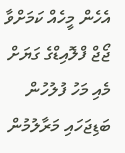އެހެން މީހެއް ކަމަށްވާ ޖޯޖް ފްލޮއިޑްގެ ގަޔަށް މެއި މަހު ފުލުހުން ބަޑިޖަހައި މަރާލުމުން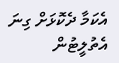އެކަމާ ދެކޮޅަށް ގިނަ އެތުލީޓުން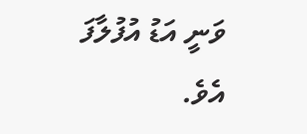ވަނީ އަޑު އުފުލާފަ އެވެ.